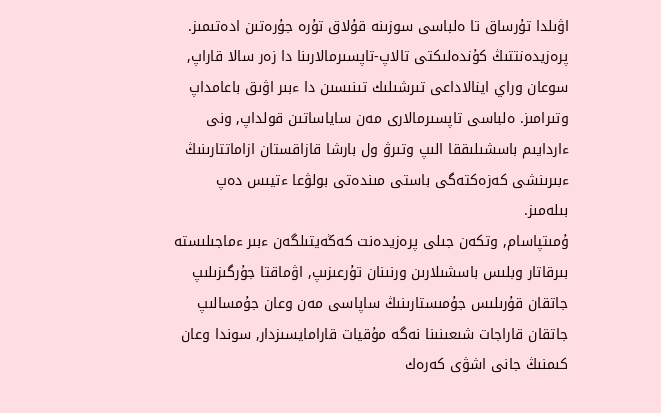اۋىلدا تۇرساق تا ەلباسى سوزىنە قۇلاق تۇرە جۇرەتىن ادەتىمىز. پرەزيدەنتتىڭ كۇندەلىكتى تالاپ-تاپسىرمالارىنا دا زەر سالا قاراپ, سوعان وراي اينالاداعى تىرشىلىك تىنىسىن دا ءبىر اۋىق باعامداپ وتىرامىز. ەلباسى تاپسىرمالارى مەن ساياساتىن قولداپ, ونى ءاردايىم باسشىلىققا الىپ وتىرۋ ول بارشا قازاقستان ازاماتتارىنىڭ ءبىرىنشى كەزەكتەگى باستى مىندەتى بولۋعا ءتيىس دەپ بىلەمىز.
ۇمىتپاسام, وتكەن جىلى پرەزيدەنت كەڭەيتىلگەن ءبىر ءماجىلىستە بىرقاتار وبلىس باسشىلارىن ورنىنان تۇرعىزىپ, اۋماقتا جۇرگىزىلىپ جاتقان قۇرىلىس جۇمىستارىنىڭ ساپاسى مەن وعان جۇمسالىپ جاتقان قاراجات شىعىنىنا نەگە مۇقيات قارامايسىزدار, سوندا وعان كىمنىڭ جانى اشۋى كەرەك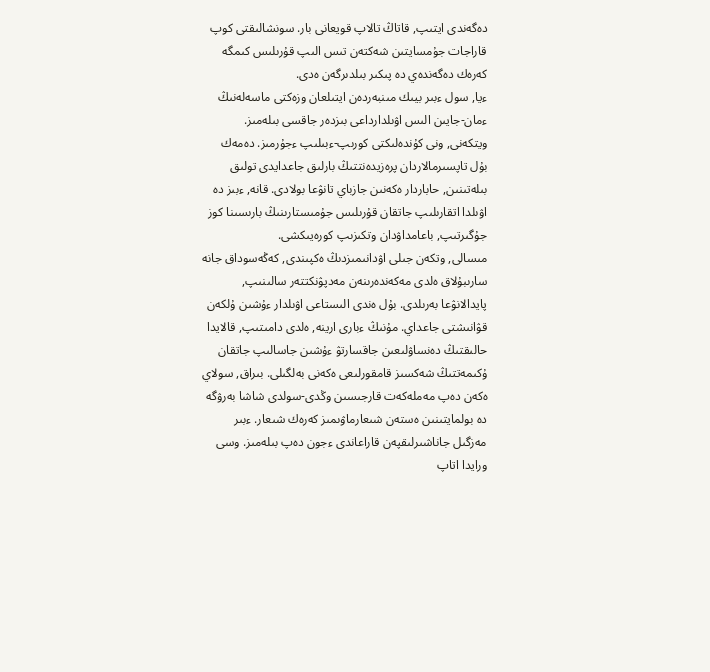دەگەندى ايتىپ, قاتاڭ تالاپ قويعانى بار. سونشالىقتى كوپ قاراجات جۇمسايتىن شەكتەن تىس الىپ قۇرىلىس كىمگە كەرەك دەگەندەي دە پىكىر بىلدىرگەن ەدى.
ءيا, سول ءبىر بيىك مىنبەردەن ايتىلعان وزەكتى ماسەلەنىڭ ءمان-جايىن الىس اۋىلدارداعى بىزدەر جاقسى بىلەمىز. ويتكەنى, ونى كۇندەلىكتى كورىپ-ءبىلىپ ءجۇرمىز. دەمەك بۇل تاپسىرمالاردان پرەزيدەنتتىڭ بارلىق جاعدايدى تولىق بىلەتىنىن, حاباردار ەكەنىن جازباي تانۋعا بولادى. قانە, ءبىز دە اۋىلدا اتقارىلىپ جاتقان قۇرىلىس جۇمىستارىنىڭ بارىسىنا كوز جۇگىرتىپ, باعامداۋدان وتكىزىپ كورەيىكشى.
مىسالى, وتكەن جىلى اۋدانىمىزدىڭ ەكپىندى, كەڭەسوداق جانە سارىبۇلاق ەلدى مەكەندەرىنەن مەدپۋنكتتەر سالىنىپ, پايدالانۋعا بەرىلدى. بۇل ەندى الىستاعى اۋىلدار ءۇشىن ۇلكەن قۋانىشتى جاعداي. مۇنىڭ ءبارى ارينە, ەلدى دامىتىپ, قالايدا حالىقتىڭ دەنساۋلىعىن جاقسارتۋ ءۇشىن جاسالىپ جاتقان ۇكىمەتتىڭ شەكسىز قامقورلىعى ەكەنى بەلگىلى. بىراق, سولاي ەكەن دەپ مەملەكەت قارجىسىن وڭدى-سولدى شاشا بەرۋگە دە بولمايتىنىن ەستەن شىعارماۋىمىز كەرەك شىعار. ءبىر مەزگىل جاناشىرلىقپەن قاراعاندى ءجون دەپ بىلەمىز. وسى ورايدا اتاپ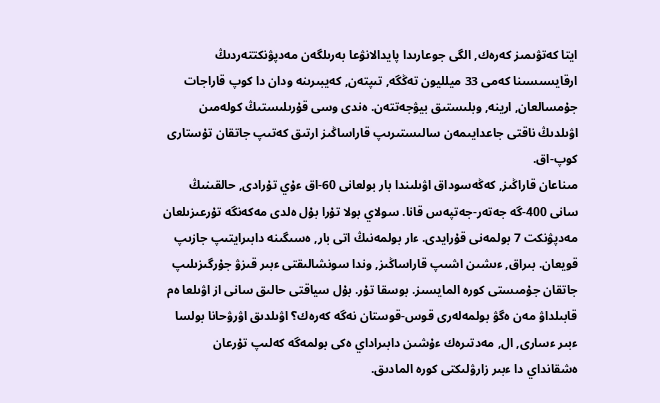ايتا كەتۋىمىز كەرەك, الگى جوعارىدا پايدالانۋعا بەرىلگەن مەدپۋنكتتەردىڭ ارقايسىسىنا كەمى 33 ميلليون تەڭگە, تىپتەن, كەيبىرىنە ودان دا كوپ قاراجات جۇمسالعان, ارينە, وبلىستىق بيۋجەتتەن. ەندى وسى قۇرىلىستىڭ كولەمىن اۋىلدىڭ ناقتى جاعدايىمەن سالىستىرىپ قاراساڭىز ارتىق كەتىپ جاتقان تۇستارى كوپ-اق.
مىناعان قاراڭىز, كەڭەسوداق اۋىلىندا بار بولعانى 60-اق ءۇي تۇرادى, حالقىنىڭ سانى 400-گە جەتەر-جەتپەس قانا. سولاي بولا تۇرا بۇل ەلدى مەكەنگە تۇرعىزىلعان مەدپۋنكت 7 بولمەنى قۇرايدى. ءار بولمەنىڭ اتى بار, ەسىگىنە دابىرايتىپ جازىپ قويعان. بىراق, ءىشىن اشىپ قاراساڭىز, وندا سونشالىقتى ءبىر قىزۋ جۇرگىزىلىپ جاتقان جۇمىستى كورە المايسىز. بوسقا تۇر. بۇل سياقتى حالىق سانى از اۋىلعا ەم قابىلداۋ مەن ەگۋ بولمەلەرى قوس-قوستان نەگە كەرەك؟ اۋىلدىق اۋرۋحانا بولسا ءبىر ءسارى, ال, مەدتىرەك ءۇشىن دابىراداي ەكى بولمەگە كەلىپ تۇرعان ەشقانداي دا ءبىر زارۋلىكتى كورە المادىق.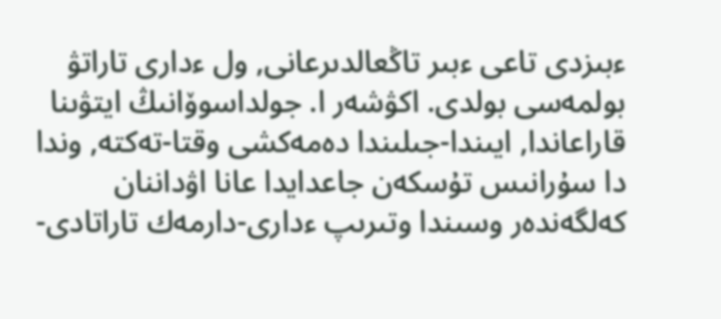ءبىزدى تاعى ءبىر تاڭعالدىرعانى, ول ءدارى تاراتۋ بولمەسى بولدى. اكۋشەر ا. جولداسوۆانىڭ ايتۋىنا قاراعاندا, ايىندا-جىلىندا دەمەكشى وقتا-تەكتە, وندا دا سۇرانىس تۇسكەن جاعدايدا عانا اۋداننان كەلگەندەر وسىندا وتىرىپ ءدارى-دارمەك تاراتادى-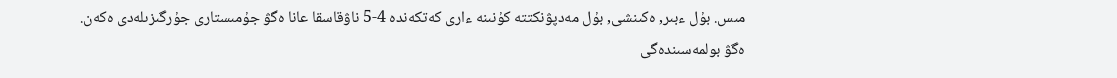مىس. بۇل ءبىر, ەكىنشى, بۇل مەدپۋنكتتە كۇنىنە ءارى كەتكەندە 4-5 ناۋقاسقا عانا ەگۋ جۇمىستارى جۇرگىزىلەدى ەكەن.
ەگۋ بولمەسىندەگى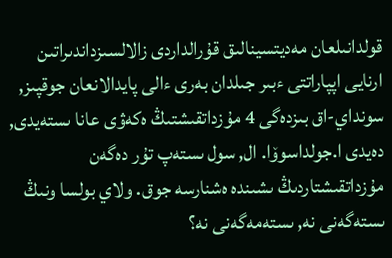قولدانىلعان مەديتسينالىق قۇرالداردى زالالسىزداندىراتىن ارنايى اپپاراتتى ءبىر جىلدان بەرى ءالى پايدالانعان جوقپىز, سونداي-اق بىزدەگى 4 مۇزداتقىشتىڭ ەكەۋى عانا ىستەيدى, دەيدى ا.جولداسوۆا. ال, سول ىستەپ تۇر دەگەن مۇزداتقىشتاردىڭ ىشىندە ەشنارسە جوق. ولاي بولسا ونىڭ ىستەگەنى نە, ىستەمەگەنى نە؟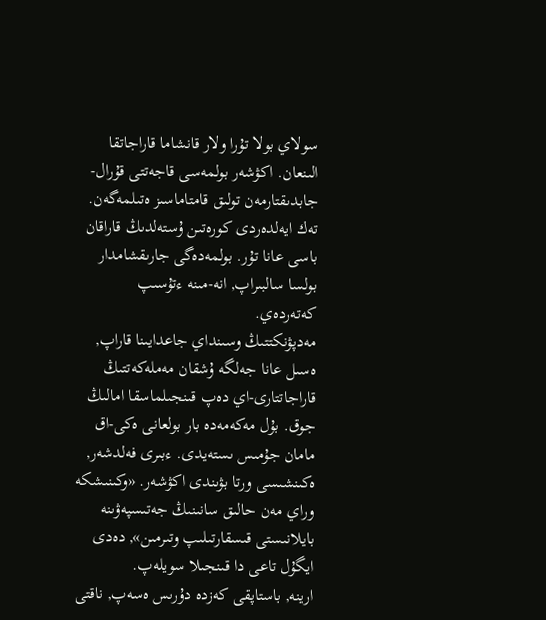سولاي بولا تۇرا ولار قانشاما قاراجاتقا الىنعان. اكۋشەر بولمەسى قاجەتتى قۇرال-جابدىقتارمەن تولىق قامتاماسىز ەتىلمەگەن. تەك ايەلدەردى كورەتىن ۇستەلدىڭ قاراقان باسى عانا تۇر. بولمەدەگى جارىقشامدار بولسا سالبىراپ, انە-مىنە ءتۇسىپ كەتەردەي.
مەدپۋنكتتىڭ وسىنداي جاعدايىنا قاراپ, ەسىل عانا جەلگە ۇشقان مەملەكەتتىڭ قاراجاتتارى-اي دەپ قىنجىلماسقا امالىڭ جوق. بۇل مەكەمەدە بار بولعانى ەكى-اق مامان جۇمىس ىستەيدى. ءبىرى فەلدشەر, ەكىنشىسى ورتا بۋىندى اكۋشەر. «وكىنىشكە وراي مەن حالىق سانىنىڭ جەتىسپەۋىنە بايلانىستى قىسقارتىلىپ وتىرمىن», دەدى ايگۇل تاعى دا قىنجىلا سويلەپ.
ارينە, باستاپقى كەزدە دۇرىس ەسەپ, ناقتى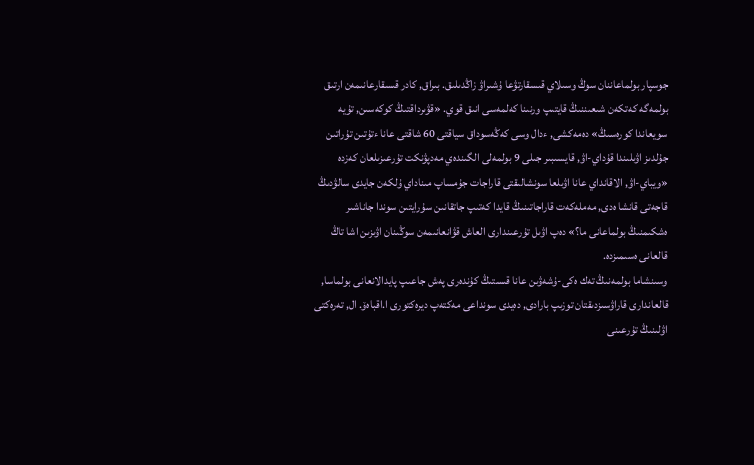جوسپار بولماعاننان سوڭ وسىلاي قىسقارتۋعا ۇشىراۋ زاڭدىلىق. بىراق, كادر قىسقارعانىمەن ارتىق بولمەگە كەتكەن شىعىننىڭ قايتىپ ورنىنا كەلمەسى انىق قوي. «قۋىرداقتىڭ كوكەسىن, تۇيە سويعاندا كورەسىڭ» دەمەكشى, ءدال وسى كەڭەسوداق سياقتى 60 شاقتى عانا ءتۇتىن تۇراتىن جۇلدىز اۋىلىندا قۇداي-اۋ, قايسىبىر جىلى 9 بولمەلى الگىندەي مەدپۋنكت تۇرعىزىلعان كەزدە «ويباي-اۋ, الاقانداي عانا اۋىلعا سونشالىقتى قاراجات جۇمساپ مىناداي ۇلكەن جايدى سالۋدىڭ قاجەتى قانشا ەدى, مەملەكەت قاراجاتىنىڭ قايدا كەتىپ جاتقانىن سۇرايتىن سوندا جاناشىر ەشكىمنىڭ بولماعانى ما؟» دەپ اۋىل تۇرعىندارى العاش قۋانعانىمەن سوڭىنان اۋىزىن اشا تاڭ قالعانى ەسىمىزدە.
وسىنشاما بولمەنىڭ تەك ەكى-ۇشەۋىن عانا قىستىڭ كۇندەرى پەش جاعىپ پايدالانعانى بولماسا, قالعاندارى قاراۋسىزدىقتان توزىپ بارادى, دەيدى سونداعى مەكتەپ ديرەكتورى ا.اقباەۆ. ال, تەرەكتى اۋلىنىڭ تۇرعىنى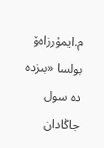م.ايمۇرزاەۆ بولسا «بىزدە دە سول جاڭادان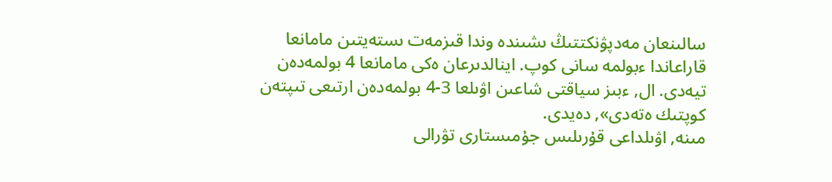سالىنعان مەدپۋنكتتىڭ ىشىندە وندا قىزمەت ىستەيتىن مامانعا قاراعاندا ءبولمە سانى كوپ. اينالدىرعان ەكى مامانعا 4 بولمەدەن تيەدى. ال, ءبىز سياقتى شاعىن اۋىلعا 3-4 بولمەدەن ارتىعى تىپتەن كوپتىك ەتەدى», دەيدى.
مىنە, اۋىلداعى قۇرىلىس جۇمىستارى تۋرالى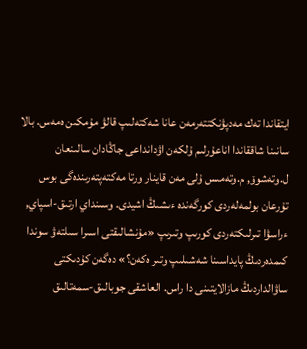ايتقاندا تەك مەدپۋنكتتەرمەن عانا شەكتەلىپ قالۋ مۇمكىن ەمەس. بالا سانىنا شاققاندا اناعۇرلىم ۇلكەن اۋدانداعى جاڭادان سالىنعان ل.وتەشوۆ, م.وتەمىس ۇلى مەن قاينار ورتا مەكتەپتەرىندەگى بوس تۇرعان بولمەلەردى كورگەندە ءىشىڭ اشيدى. وسىنداي ارتىق-اسپاي, ءراسۋا تىرلىكتەردى كورىپ وتىرىپ «مۇنشالىقتى اسىرا سىلتەۋ سوندا كىمدەردىڭ پايداسىنا شەشىلىپ وتىر ەكەن؟» دەگەن كۇدىكتى ساۋالداردىڭ مازالايتىنى دا راس. العاشقى جوبالىق-سمەتالىق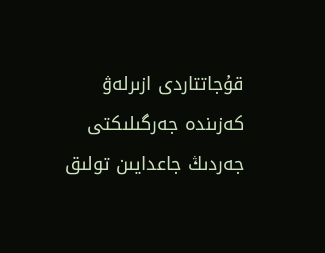قۇجاتتاردى ازىرلەۋ كەزىندە جەرگىلىكتى جەردىڭ جاعدايىن تولىق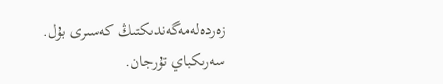زەردەلەمەگەندىكتىڭ كەسىرى بۇل.
سەرىكباي تۇرجان.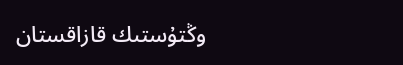وڭتۇستىك قازاقستان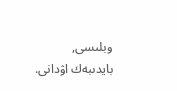وبلىسى,
بايدىبەك اۋدانى.